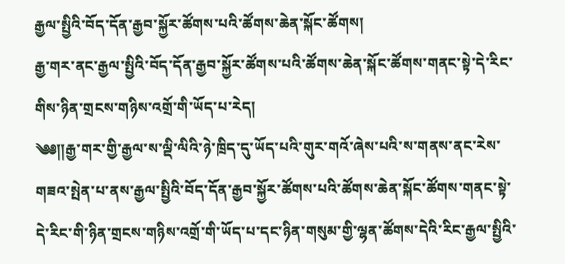རྒྱལ་སྤྱིའི་བོད་དོན་རྒྱབ་སྐྱོར་ཚོགས་པའི་ཚོགས་ཆེན་སྐོང་ཚོགས།
རྒྱ་གར་ནང་རྒྱལ་སྤྱིའི་བོད་དོན་རྒྱབ་སྐྱོར་ཚོགས་པའི་ཚོགས་ཆེན་སྐོང་ཚོགས་གནང་སྟེ་དེ་རིང་གིས་ཉིན་གྲངས་གཉིས་འགྲོ་གི་ཡོད་པ་རེད།
༄༅༎རྒྱ་གར་གྱི་རྒྱལ་ས་ལྡི་ལིའི་ཉེ་ཁྲིད་དུ་ཡོད་པའི་གུར་གའོ་ཞེས་པའི་ས་གནས་ནང་རེས་གཟའ་སྤེན་པ་ནས་རྒྱལ་སྤྱིའི་བོད་དོན་རྒྱབ་སྐྱོར་ཚོགས་པའི་ཚོགས་ཆེན་སྐོང་ཚོགས་གནང་སྟེ་དེ་རིང་གི་ཉིན་གྲངས་གཉིས་འགྲོ་གི་ཡོད་པ་དང་ཉིན་གསུམ་གྱི་ལྷན་ཚོགས་དེའི་རིང་རྒྱལ་སྤྱིའི་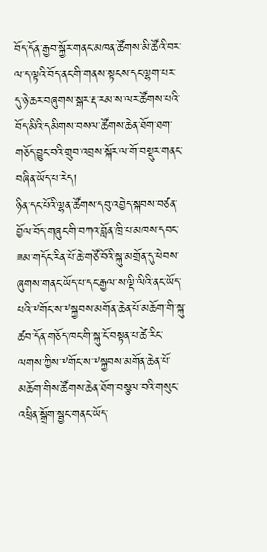བོད་དོན་རྒྱབ་སྐྱོར་གནང་མཁན་ཚོགས་མི་ཚོའི་བར་ལ་ད་ལྟའི་བོད་ནང་གི་གནས་སྟངས་དང་ལྷག་པར་དུ་ཉེ་ཆར་བཞུགས་སྒར་རྡ་རམ་ས་ལར་ཚོགས་པའི་བོད་མིའི་དམིགས་བསལ་ཚོགས་ཆེན་ཐོག་ཐག་གཅོད་བྱུང་བའི་གྲུབ་འབྲས་སྐོར་ལ་གོ་བསྡུར་གནང་བཞིན་ཡོད་པ་རེད།
ཉིན་དང་པོའི་ལྷན་ཚོགས་དབུ་འབྱེད་སྐབས་བཙན་བྱོལ་བོད་གཞུང་གི་བཀའ་བློན་ཁྲི་པ་མཁས་དབང་ཟམ་གདོང་རིན་པོ་ཆེ་གཙོ་བོའི་སྐུ་མགྲོན་དུ་ཕེབས་ཞུགས་གནང་ཡོད་པ་དང་རྒྱལ་ས་ལྡི་ལིའི་ནང་ཡོད་པའི་༸གོང་ས་༸སྐྱབས་མགོན་ཆེན་པོ་མཆོག་གི་སྐུ་ཚབ་དོན་གཅོད་ཁང་གི་སྐུ་ངོ་བསྟན་པ་ཚེ་རིང་ལགས་ཀྱིས་༸གོང་ས་༸སྐྱབས་མགོན་ཆེན་པོ་མཆོག་གིས་ཚོགས་ཆེན་ཐོག་བསྩལ་བའི་གསུང་འཕྲིན་སྒྲོག་སྦྱང་གནང་ཡོད་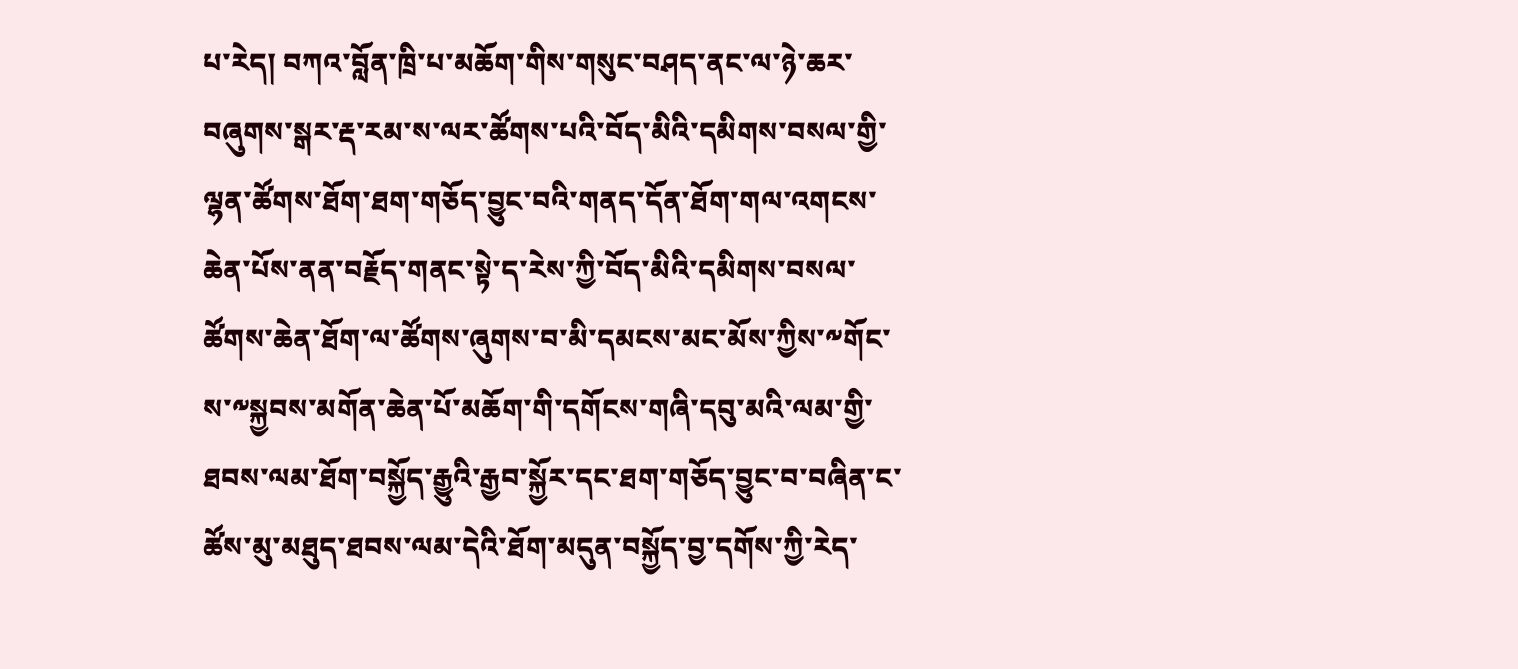པ་རེད། བཀའ་བློན་ཁྲི་པ་མཆོག་གིས་གསུང་བཤད་ནང་ལ་ཉེ་ཆར་བཞུགས་སྒར་རྡ་རམ་ས་ལར་ཚོགས་པའི་བོད་མིའི་དམིགས་བསལ་གྱི་ལྷན་ཚོགས་ཐོག་ཐག་གཅོད་བྱུང་བའི་གནད་དོན་ཐོག་གལ་འགངས་ཆེན་པོས་ནན་བརྗོད་གནང་སྟེ་ད་རེས་ཀྱི་བོད་མིའི་དམིགས་བསལ་ཚོགས་ཆེན་ཐོག་ལ་ཚོགས་ཞུགས་བ་མི་དམངས་མང་མོས་ཀྱིས་༸གོང་ས་༸སྐྱབས་མགོན་ཆེན་པོ་མཆོག་གི་དགོངས་གཞི་དབུ་མའི་ལམ་གྱི་ཐབས་ལམ་ཐོག་བསྐྱོད་རྒྱུའི་རྒྱབ་སྐྱོར་དང་ཐག་གཅོད་བྱུང་བ་བཞིན་ང་ཚོས་མུ་མཐུད་ཐབས་ལམ་དེའི་ཐོག་མདུན་བསྐྱོད་བྱ་དགོས་ཀྱི་རེད་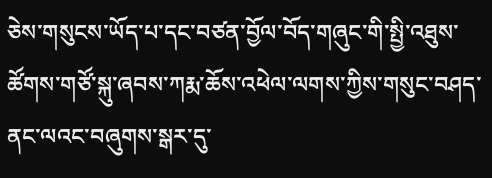ཅེས་གསུངས་ཡོད་པ་དང་བཙན་བྱོལ་བོད་གཞུང་གི་སྤྱི་འཐུས་ཚོགས་གཙོ་སྐུ་ཞབས་ཀརྨ་ཆོས་འཕེལ་ལགས་ཀྱིས་གསུང་བཤད་ནང་ལའང་བཞུགས་སྒར་དུ་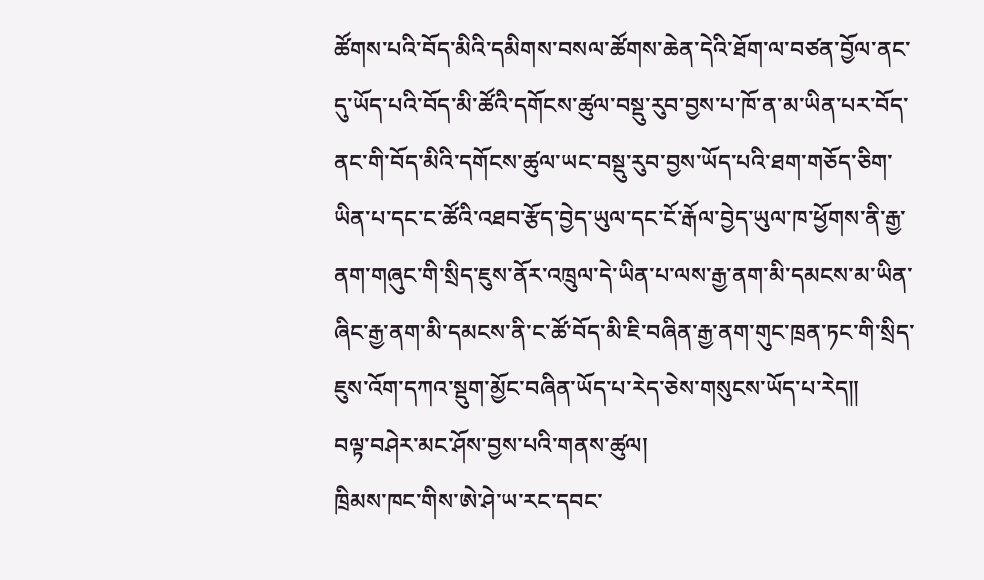ཚོགས་པའི་བོད་མིའི་དམིགས་བསལ་ཚོགས་ཆེན་དེའི་ཐོག་ལ་བཙན་བྱོལ་ནང་དུ་ཡོད་པའི་བོད་མི་ཚོའི་དགོངས་ཚུལ་བསྡུ་རུབ་བྱས་པ་ཁོ་ན་མ་ཡིན་པར་བོད་ནང་གི་བོད་མིའི་དགོངས་ཚུལ་ཡང་བསྡུ་རུབ་བྱས་ཡོད་པའི་ཐག་གཅོད་ཅིག་ཡིན་པ་དང་ང་ཚོའི་འཐབ་རྩོད་བྱེད་ཡུལ་དང་ངོ་རྒོལ་བྱེད་ཡུལ་ཁ་ཕྱོགས་ནི་རྒྱ་ནག་གཞུང་གི་སྲིད་ཇུས་ནོར་འཁྲུལ་དེ་ཡིན་པ་ལས་རྒྱ་ནག་མི་དམངས་མ་ཡིན་ཞིང་རྒྱ་ནག་མི་དམངས་ནི་ང་ཚོ་བོད་མི་ཇི་བཞིན་རྒྱ་ནག་གུང་ཁྲན་ཏང་གི་སྲིད་ཇུས་འོག་དཀའ་སྡུག་མྱོང་བཞིན་ཡོད་པ་རེད་ཅེས་གསུངས་ཡོད་པ་རེད༎
བལྟ་བཤེར་མང་ཤོས་བྱས་པའི་གནས་ཚུལ།
ཁྲིམས་ཁང་གིས་ཨེ་ཤེ་ཡ་རང་དབང་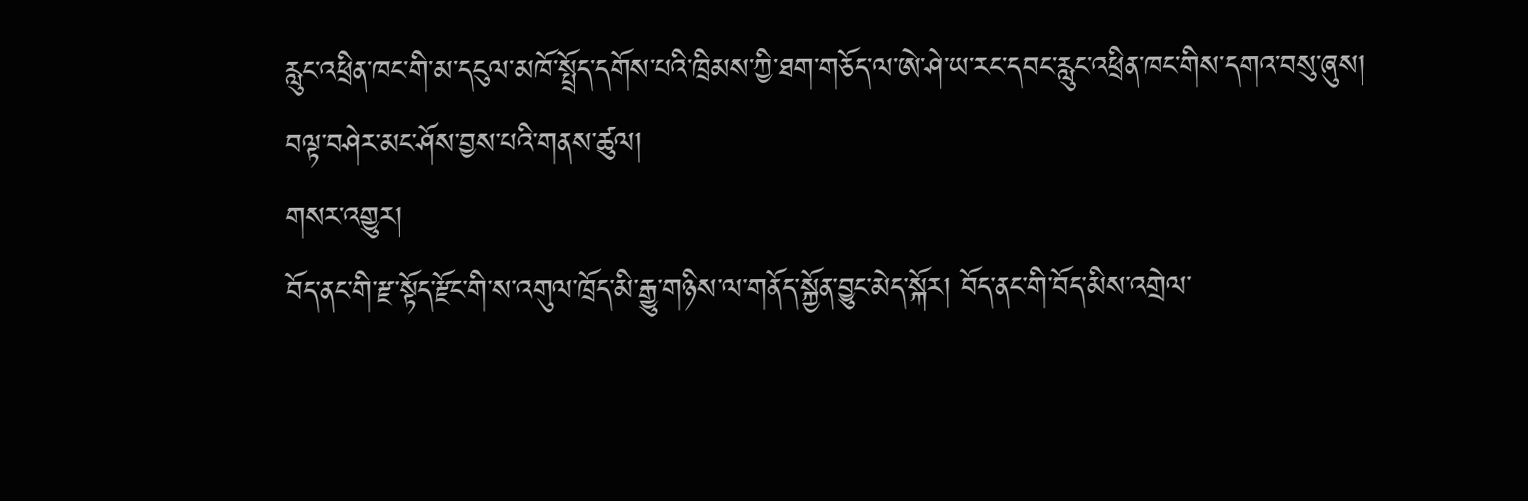རླུང་འཕྲིན་ཁང་གི་མ་དངུལ་མཁོ་སྤྲོད་དགོས་པའི་ཁྲིམས་ཀྱི་ཐག་གཅོད་ལ་ཨེ་ཤེ་ཡ་རང་དབང་རླུང་འཕྲིན་ཁང་གིས་དགའ་བསུ་ཞུས།
བལྟ་བཤེར་མང་ཤོས་བྱས་པའི་གནས་ཚུལ།
གསར་འགྱུར།
བོད་ནང་གི་རྫ་སྟོད་རྫོང་གི་ས་འགུལ་ཁྲོད་མི་རྒྱུ་གཉིས་ལ་གནོད་སྐྱོན་བྱུང་མེད་སྐོར། བོད་ནང་གི་བོད་མིས་འགྲེལ་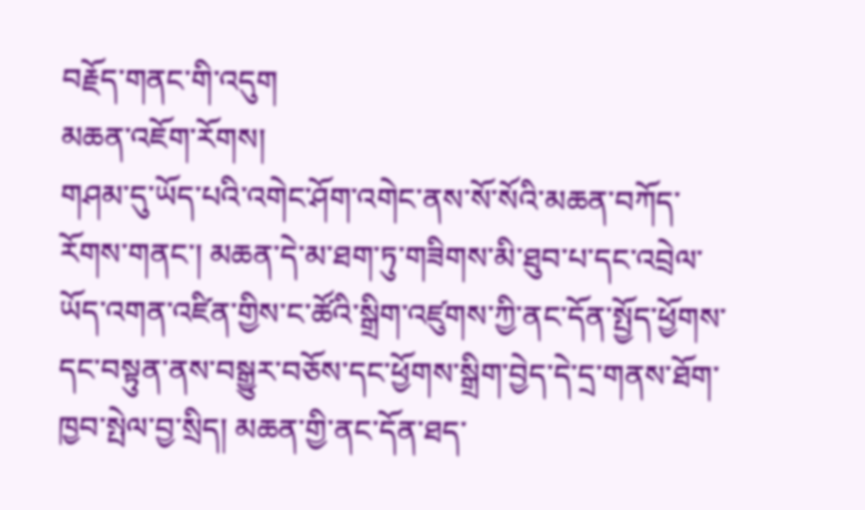བརྗོད་གནང་གི་འདུག
མཆན་འཇོག་རོགས།
གཤམ་དུ་ཡོད་པའི་འགེང་ཤོག་འགེང་ནས་སོ་སོའི་མཆན་བཀོད་རོགས་གནང་། མཆན་དེ་མ་ཐག་ཏུ་གཟིགས་མི་ཐུབ་པ་དང་འབྲེལ་ཡོད་འགན་འཛིན་གྱིས་ང་ཚོའི་སྒྲིག་འཛུགས་ཀྱི་ནང་དོན་སྤྱོད་ཕྱོགས་དང་བསྟུན་ནས་བསྒྱུར་བཅོས་དང་ཕྱོགས་སྒྲིག་བྱེད་དེ་དྲ་གནས་ཐོག་ཁྱབ་སྤེལ་བྱ་སྲིད། མཆན་གྱི་ནང་དོན་ཐད་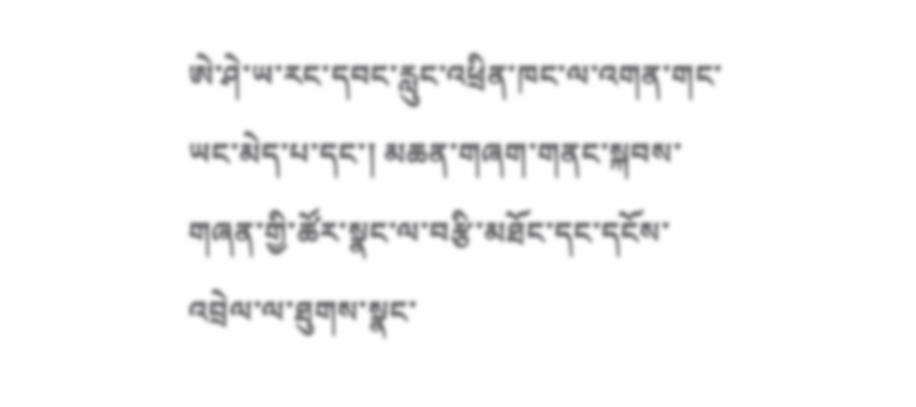ཨེ་ཤེ་ཡ་རང་དབང་རླུང་འཕྲིན་ཁང་ལ་འགན་གང་ཡང་མེད་པ་དང་། མཆན་གཞག་གནང་སྐབས་གཞན་གྱི་ཚོར་སྣང་ལ་བརྩི་མཐོང་དང་དངོས་འབྲེལ་ལ་ཐུགས་སྣང་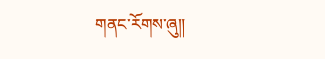གནང་རོགས་ཞུ༎